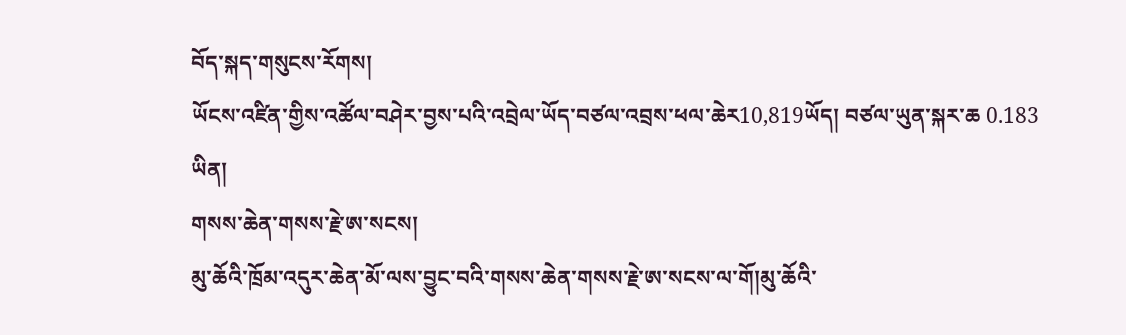བོད་སྐད་གསུངས་རོགས།
ཡོངས་འཛིན་གྱིས་འཚོལ་བཤེར་བྱས་པའི་འབྲེལ་ཡོད་བཙལ་འབྲས་ཕལ་ཆེར10,819ཡོད། བཙལ་ཡུན་སྐར་ཆ 0.183
ཡིན།
གསས་ཆེན་གསས་རྗེ་ཨ་སངས།
མུ་ཆོའི་ཁྲོམ་འདུར་ཆེན་མོ་ལས་བྱུང་བའི་གསས་ཆེན་གསས་རྗེ་ཨ་སངས་ལ་གོ།མུ་ཆོའི་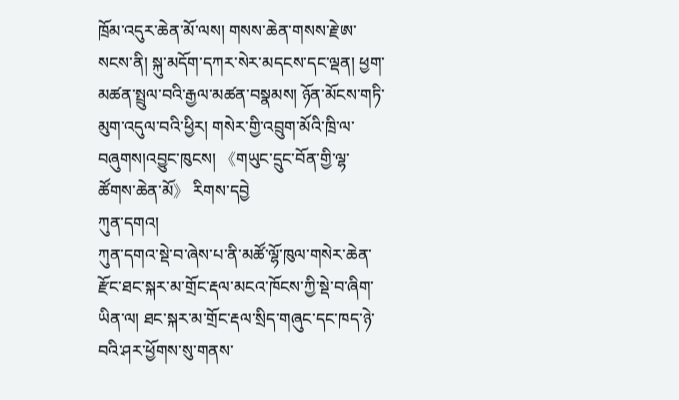ཁྲོམ་འདུར་ཆེན་མོ་ལས། གསས་ཆེན་གསས་རྗེ་ཨ་སངས་ནི། སྐུ་མདོག་དཀར་སེར་མདངས་དང་ལྡན། ཕྱག་མཚན་སྤྲུལ་བའི་རྒྱལ་མཚན་བསྣམས། ཉོན་མོངས་གཏི་མུག་འདུལ་བའི་ཕྱིར། གསེར་གྱི་འབྲུག་མོའི་ཁྲི་ལ་བཞུགས།འབྱུང་ཁུངས། 《གཡུང་དྲུང་བོན་གྱི་ལྷ་ཚོགས་ཆེན་མོ》 རིགས་དབྱེ
ཀུན་དགའ།
ཀུན་དགའ་སྡེ་བ་ཞེས་པ་ནི་མཚོ་ལྷོ་ཁུལ་གསེར་ཆེན་རྫོང་ཐང་སྐར་མ་གྲོང་རྡལ་མངའ་ཁོངས་ཀྱི་སྡེ་བ་ཞིག་ཡིན་ལ། ཐང་སྐར་མ་གྲོང་རྡལ་སྲིད་གཞུང་དང་ཁད་ཉེ་བའི་ཤར་ཕྱོགས་སུ་གནས་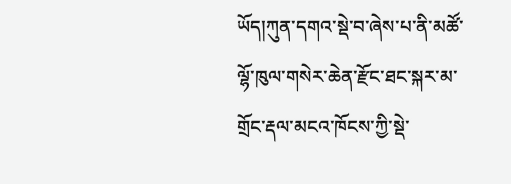ཡོད།ཀུན་དགའ་སྡེ་བ་ཞེས་པ་ནི་མཚོ་ལྷོ་ཁུལ་གསེར་ཆེན་རྫོང་ཐང་སྐར་མ་གྲོང་རྡལ་མངའ་ཁོངས་ཀྱི་སྡེ་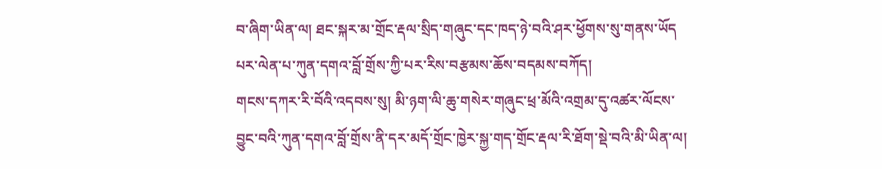བ་ཞིག་ཡིན་ལ། ཐང་སྐར་མ་གྲོང་རྡལ་སྲིད་གཞུང་དང་ཁད་ཉེ་བའི་ཤར་ཕྱོགས་སུ་གནས་ཡོད
པར་ལེན་པ་ཀུན་དགའ་བློ་གྲོས་ཀྱི་པར་རིས་བརྩམས་ཆོས་བདམས་བཀོད།
གངས་དཀར་རི་བོའི་འདབས་སུ། མི་ཉག་ལི་ཆུ་གསེར་གཞུང་ཕྲ་མོའི་འགྲམ་དུ་འཚར་ལོངས་བྱུང་བའི་ཀུན་དགའ་བློ་གྲོས་ནི་དར་མདོ་གྲོང་ཁྱེར་སྐྱ་གད་གྲོང་རྡལ་རི་ཐོག་སྡེ་བའི་མི་ཡིན་ལ།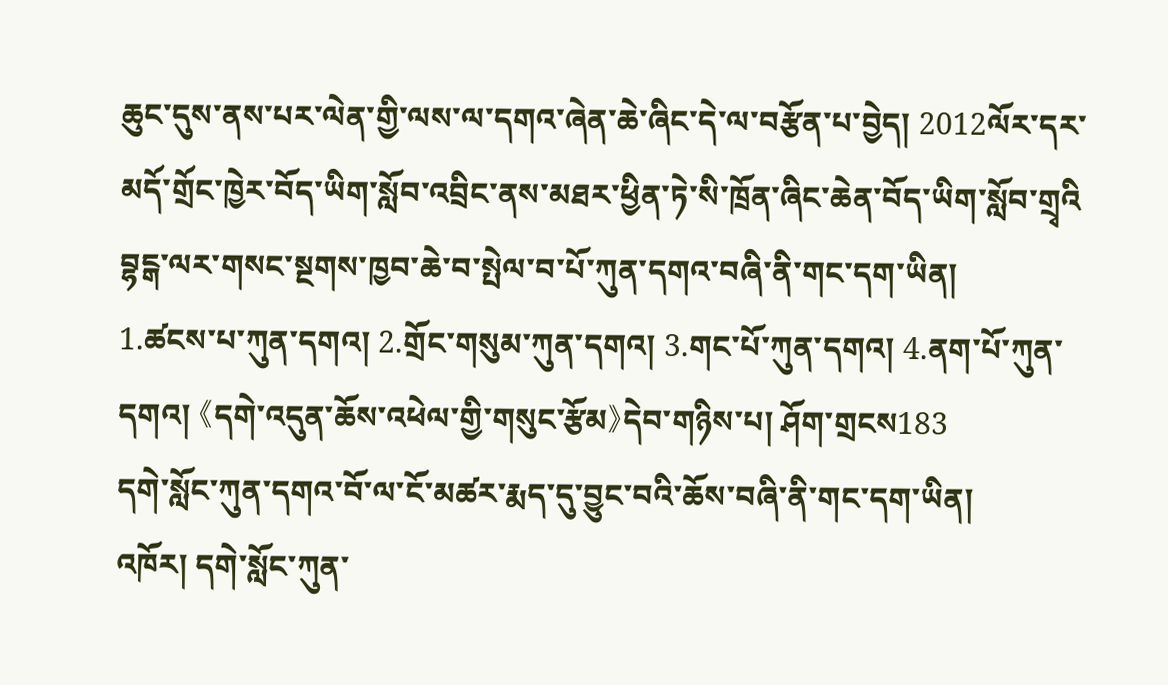ཆུང་དུས་ནས་པར་ལེན་གྱི་ལས་ལ་དགའ་ཞེན་ཆེ་ཞིང་དེ་ལ་བརྩོན་པ་བྱེད། 2012ལོར་དར་མདོ་གྲོང་ཁྱེར་བོད་ཡིག་སློབ་འབྲིང་ནས་མཐར་ཕྱིན་ཏེ་སི་ཁྲོན་ཞིང་ཆེན་བོད་ཡིག་སློབ་གྲྭའི
བྷངྒ་ལར་གསང་སྔགས་ཁྱབ་ཆེ་བ་སྤེལ་བ་པོ་ཀུན་དགའ་བཞི་ནི་གང་དག་ཡིན།
1.ཚངས་པ་ཀུན་དགའ། 2.གྲོང་གསུམ་ཀུན་དགའ། 3.གང་པོ་ཀུན་དགའ། 4.ནག་པོ་ཀུན་དགའ། 《དགེ་འདུན་ཆོས་འཕེལ་གྱི་གསུང་རྩོམ》དེབ་གཉིས་པ། ཤོག་གྲངས183
དགེ་སློང་ཀུན་དགའ་བོ་ལ་ངོ་མཚར་རྨད་དུ་བྱུང་བའི་ཆོས་བཞི་ནི་གང་དག་ཡིན།
འཁོར། དགེ་སློང་ཀུན་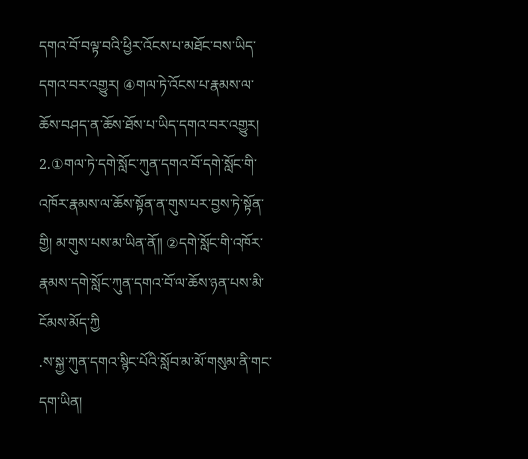དགའ་བོ་བལྟ་བའི་ཕྱིར་འོངས་པ་མཐོང་བས་ཡིད་དགའ་བར་འགྱུར། ④གལ་ཏེ་འོངས་པ་རྣམས་ལ་ཆོས་བཤད་ན་ཆོས་ཐོས་པ་ཡིད་དགའ་བར་འགྱུར། 2.①གལ་ཏེ་དགེ་སློང་ཀུན་དགའ་བོ་དགེ་སློང་གི་འཁོར་རྣམས་ལ་ཆོས་སྟོན་ན་གུས་པར་བྱས་ཏེ་སྟོན་གྱི། མ་གུས་པས་མ་ཡིན་ནོ༎ ②དགེ་སློང་གི་འཁོར་རྣམས་དགེ་སློང་ཀུན་དགའ་བོ་ལ་ཆོས་ཉན་པས་མི་ངོམས་མོད་ཀྱི
.ས་སྐྱ་ཀུན་དགའ་སྙིང་པོའི་སློབ་མ་མོ་གསུམ་ནི་གང་དག་ཡིན།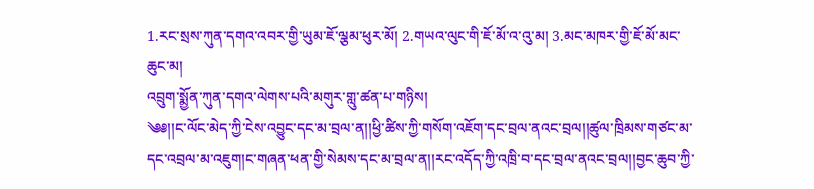1.རང་སྲས་ཀུན་དགའ་འབར་གྱི་ཡུམ་ཇོ་ལྕམ་ཕུར་མོ། 2.གཡའ་ལུང་གི་ཇོ་མོ་འ་འུ་མ། 3.མང་མཁར་གྱི་ཇོ་མོ་མང་ཆུང་མ།
འབྲུག་སྨྱོན་ཀུན་དགའ་ལེགས་པའི་མགུར་གླུ་ཚན་པ་གཉིས།
༄༅།།ང་ལོང་མེད་ཀྱི་ངེས་འབྱུང་དང་མ་བྲལ་ན།།ཕྱི་ཚིས་ཀྱི་གསོག་འཇོག་དང་བྲལ་ནའང་བྲལ།།ཚུལ་ཁྲིམས་གཙང་མ་དང་འབྲལ་མ་འཇུག།ང་གཞན་ཕན་གྱི་སེམས་དང་མ་བྲལ་ན།།རང་འདོད་ཀྱི་འཁྲི་བ་དང་བྲལ་ནའང་བྲལ།།བྱང་ཆུབ་ཀྱི་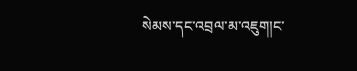སེམས་དང་འབྲལ་མ་འཇུག།ང་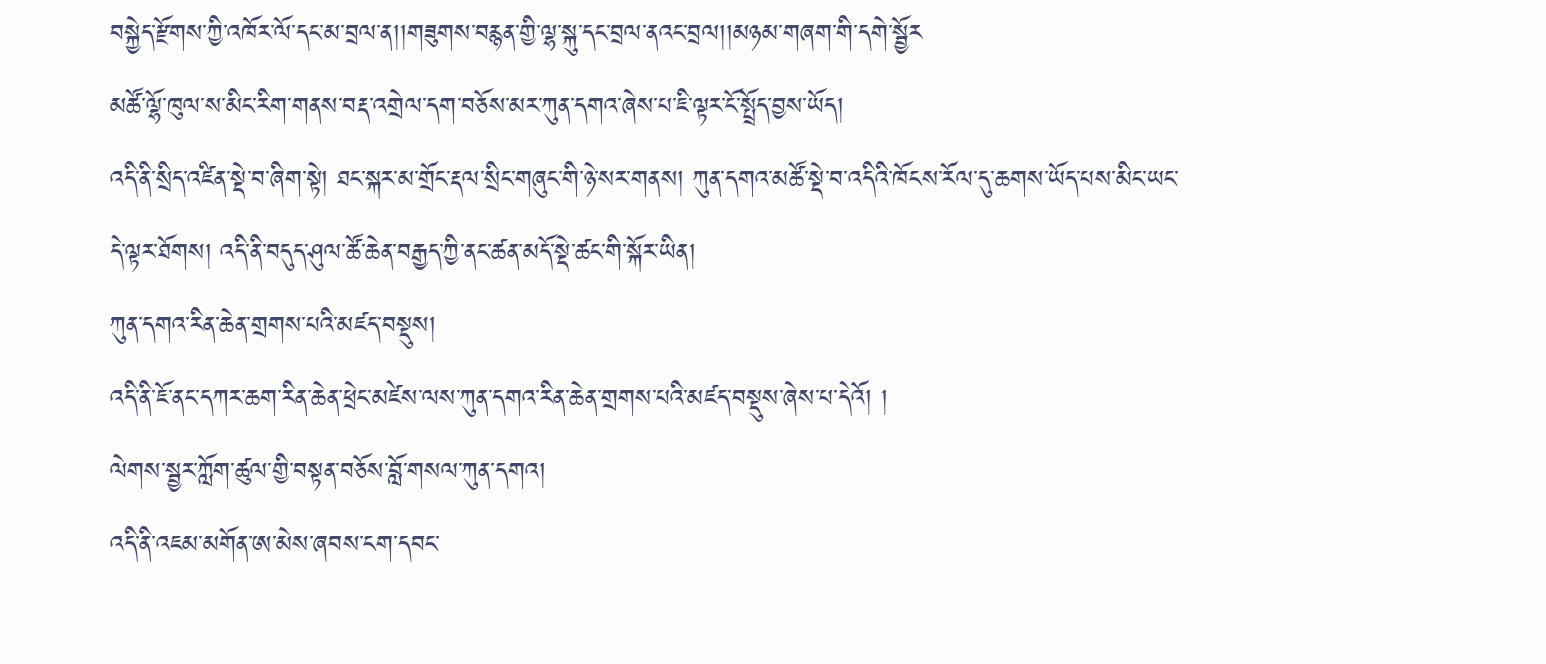བསྐྱེད་རྫོགས་ཀྱི་འཁོར་ལོ་དང་མ་བྲལ་ན།།གཟུགས་བརྙན་གྱི་ལྷ་སྐུ་དང་བྲལ་ནའང་བྲལ།།མཉམ་གཞག་གི་དགེ་སྦྱོར
མཚོ་ལྷོ་ཁུལ་ས་མིང་རིག་གནས་བརྡ་འགྲེལ་དག་བཅོས་མར་ཀུན་དགའ་ཞེས་པ་ཇི་ལྟར་ངོ་སྤྲོད་བྱས་ཡོད།
འདི་ནི་སྲིད་འཛིན་སྡེ་བ་ཞིག་སྟེ། ཐང་སྐར་མ་གྲོང་རྡལ་སྲིང་གཞུང་གི་ཉེ་སར་གནས། ཀུན་དགའ་མཚོ་སྡེ་བ་འདིའི་ཁོངས་རོལ་དུ་ཆགས་ཡོད་པས་མིང་ཡང་དེ་ལྟར་ཐོགས། འདི་ནི་བདུད་ཤུལ་ཚོ་ཆེན་བརྒྱད་ཀྱི་ནང་ཚན་མདོ་སྡེ་ཚང་གི་སྐོར་ཡིན།
ཀུན་དགའ་རིན་ཆེན་གྲགས་པའི་མཛད་བསྡུས།
འདི་ནི་ཇོ་ནང་དཀར་ཆག་རིན་ཆེན་ཕྲེང་མཛེས་ལས་ཀུན་དགའ་རིན་ཆེན་གྲགས་པའི་མཛད་བསྡུས་ཞེས་པ་དེའོ། །
ལེགས་སྦྱར་ཀློག་ཚུལ་གྱི་བསྟན་བཅོས་བློ་གསལ་ཀུན་དགའ།
འདི་ནི་འཇམ་མགོན་ཨ་མེས་ཞབས་ངག་དབང་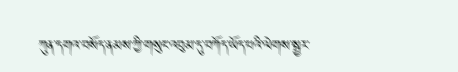ཀུན་དགའ་བསོད་ནམས་ཀྱི་གསུང་འབུམ་དུ་བཀོད་ཡོད་པའི་ལེགས་སྦྱར་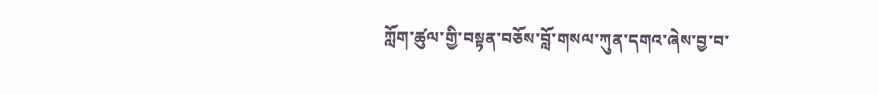ཀློག་ཚུལ་གྱི་བསྟན་བཅོས་བློ་གསལ་ཀུན་དགའ་ཞེས་བྱ་བ་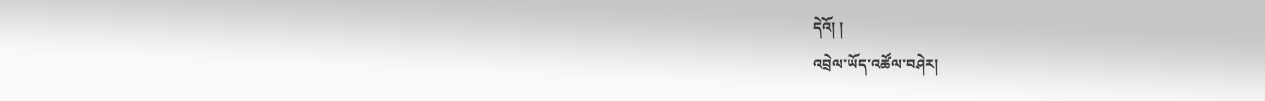དེའོ། །
འབྲེལ་ཡོད་འཚོལ་བཤེར།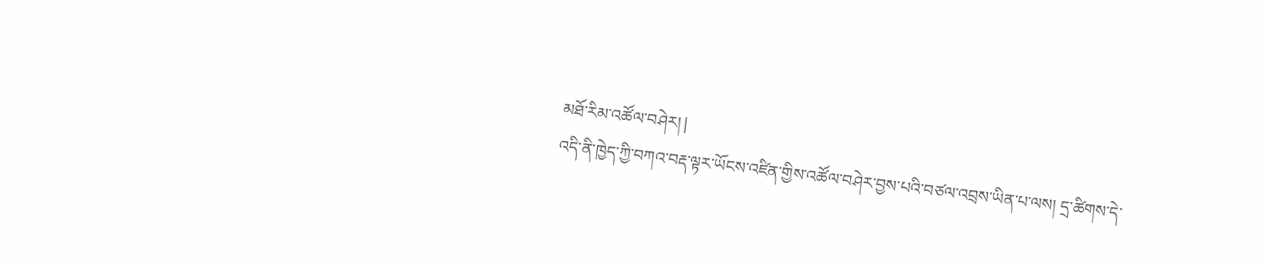མཐོ་རིམ་འཚོལ་བཤེར། |
འདི་ནི་ཁྱེད་ཀྱི་བཀའ་བརྡ་ལྟར་ཡོངས་འཛིན་གྱིས་འཚོལ་བཤེར་བྱས་པའི་བཙལ་འབྲས་ཡིན་པ་ལས། དྲ་ཚིགས་དེ་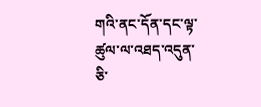གའི་ནང་དོན་དང་ལྟ་ཚུལ་ལ་འཐད་འདུན་ཅི་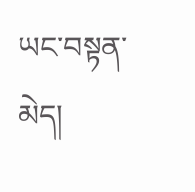ཡང་བསྟན་མེད།